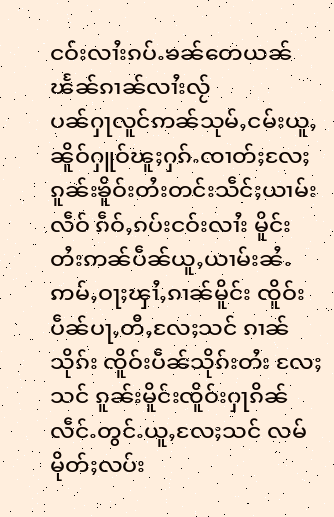ငဝ်းလၢႆးၵပ်ႉၶၼ်တေယၼ်ၽႅၼ်ၵၢၼ်လၢႆးလႂ်
ပၼ်ႁႃလူင်ဢၼ်သုမ်ႇငမ်းယူႇၼိူဝ်ႁူဝ်ၽူႈႁၵ်ႉၸၢတ်ႈလႄႈ ၵူၼ်းၶိူဝ်းတႆးတင်းသဵင်ႈယၢမ်းလဵဝ် ၵဵဝ်ႇၵပ်းငဝ်းလၢႆး မိူင်းတႆးဢၼ်ပဵၼ်ယူႇယၢမ်းၼႆႉ ဢမ်ႇဝႃႈၾၢႆႇၵၢၼ်မိူင်း ၸိူဝ်းပဵၼ်ပႃႇတီႇလႄႈသင် ၵၢၼ်သိုၵ်း ၸိူဝ်းပဵၼ်သိုၵ်းတႆး လႄႈသင် ၵူၼ်းမိူင်းၸိူဝ်းႁႃၵိၼ်လဵင်ႉတွင်ႉယူႇလႄႈသင် လမ်မိုတ်ႈလပ်း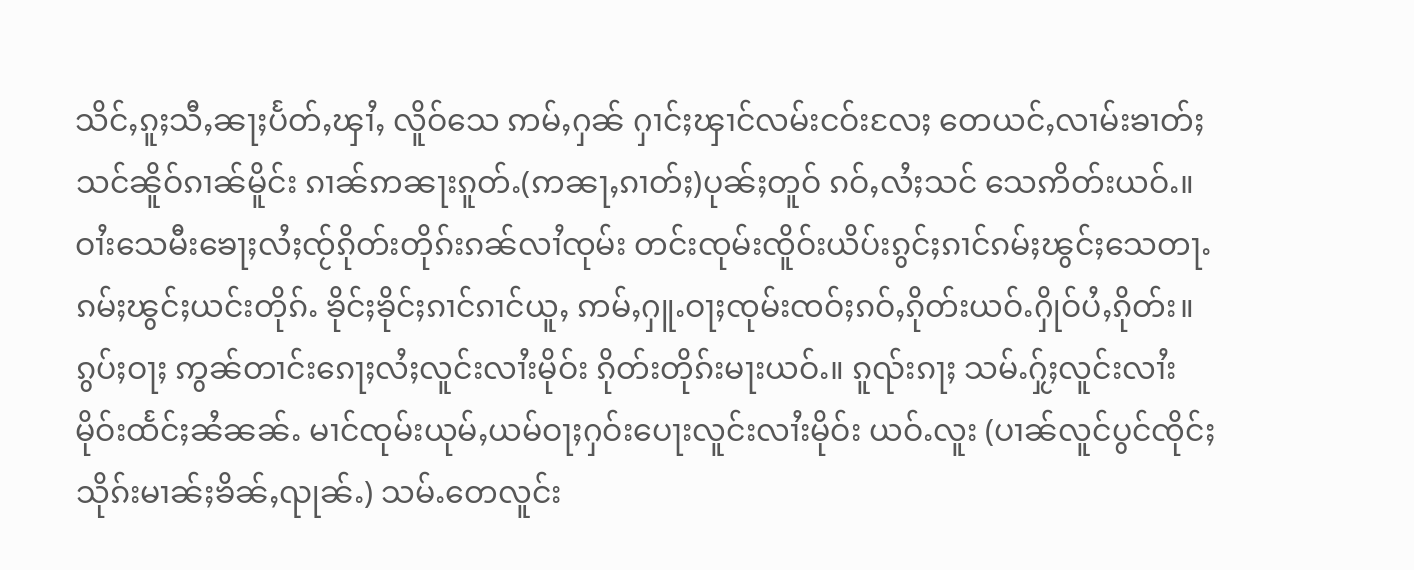သိင်ႇၵူႈသီႇၼႃႈပႅတ်ႇၾၢႆႇ လိူဝ်သေ ဢမ်ႇႁၼ် ႁၢင်ႈၾၢင်လမ်းငဝ်းလႄႈ တေယင်ႇလၢမ်းၶၢတ်ႈသင်ၼိူဝ်ၵၢၼ်မိူင်း ၵၢၼ်ဢၼႃးၵူတ်ႉ(ဢၼႃႇၵၢတ်ႈ)ပုၼ်ႈတူဝ် ၵဝ်ႇလႆႈသင် သေဢိတ်းယဝ်ႉ။
ဝၢႆးသေမီးၶေႃႈလႆႈၸႂ်ၵိုတ်းတိုၵ်းၵၼ်လၢႆၸုမ်း တင်းၸုမ်းၸိူဝ်းယိပ်းၵွင်ႈၵၢင်ၵမ်ႈၽွင်ႈသေတႃႉ ၵမ်ႈၽွင်ႈယင်းတိုၵ်ႉ ၶိုင်ႈၶိုင်ႈၵၢင်ၵၢင်ယူႇ ဢမ်ႇႁူႉဝႃႈၸုမ်းၸဝ်ႈၵဝ်ႇၵိုတ်းယဝ်ႉႁိုဝ်ပႆႇၵိုတ်း။ ၵွပ်ႈဝႃႈ ဢွၼ်တၢင်းၵေႃႈလႆႈလူင်းလၢႆးမိုဝ်း ၵိုတ်းတိုၵ်းမႃးယဝ်ႉ။ ၵူၺ်းၵႃႈ သမ်ႉႁႂ်ႈလူင်းလၢႆးမိုဝ်းထႅင်ႈၼႆၼၼ်ႉ မၢင်ၸုမ်းယုမ်ႇယမ်ဝႃႈႁဝ်းပေႃးလူင်းလၢႆးမိုဝ်း ယဝ်ႉလူး (ပၢၼ်လူင်ပွင်ၸိုင်ႈသိုၵ်းမၢၼ်ႈၶိၼ်ႇၺုၼ်ႉ) သမ်ႉတေလူင်း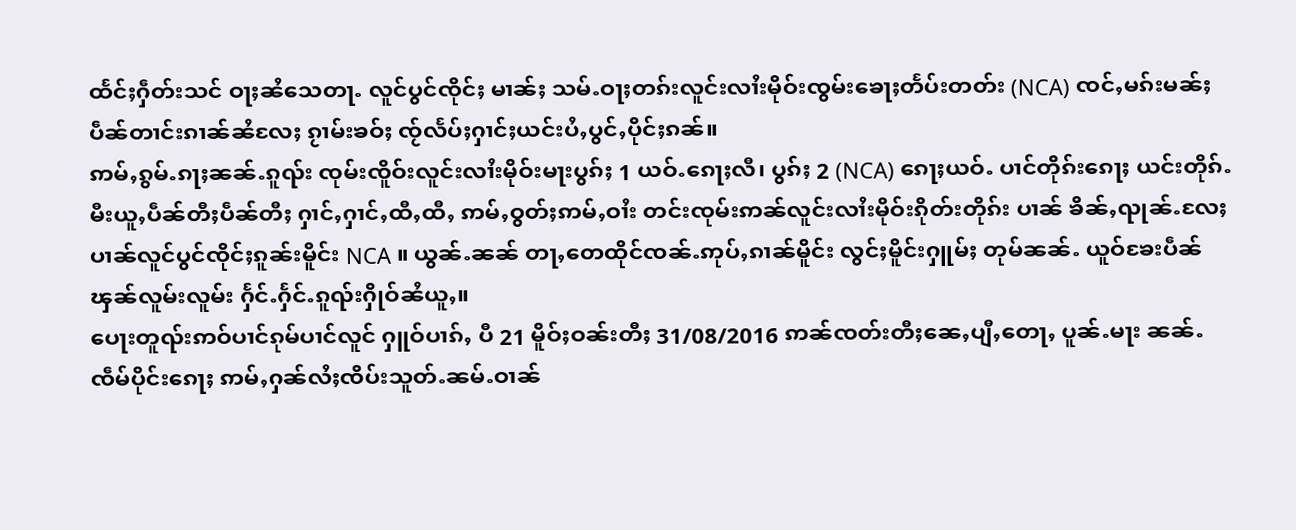ထႅင်ႈႁဵတ်းသင် ဝႃႈၼႆသေတႃႉ လူင်ပွင်ၸိုင်ႈ မၢၼ်ႈ သမ်ႉဝႃႈတၵ်းလူင်းလၢႆးမိုဝ်းၸွမ်းၶေႃႈတႅပ်းတတ်း (NCA) ၸင်ႇမၵ်းမၼ်ႈပဵၼ်တၢင်းၵၢၼ်ၼႆလႄႈ ၵႂၢမ်းၶဝ်ႈ ၸႂ်လႅပ်ႈႁၢင်ႈယင်းပႆႇပွင်ႇပိုင်ႈၵၼ်။
ဢမ်ႇၵွမ်ႉၵႃႈၼၼ်ႉၵူၺ်း ၸုမ်းၸိူဝ်းလူင်းလၢႆးမိုဝ်းမႃးပွၵ်ႈ 1 ယဝ်ႉၵေႃႈလီ၊ ပွၵ်ႈ 2 (NCA) ၵေႃႈယဝ်ႉ ပၢင်တိုၵ်းၵေႃႈ ယင်းတိုၵ်ႉမီးယူႇပဵၼ်တီႈပဵၼ်တီႈ ႁၢင်ႇႁၢင်ႇထီႇထီႇ ဢမ်ႇဝွတ်ႈဢမ်ႇဝၢႆး တင်းၸုမ်းဢၼ်လူင်းလၢႆးမိုဝ်းၵိုတ်းတိုၵ်း ပၢၼ် ၶိၼ်ႇၺုၼ်ႉလႄႈ ပၢၼ်လူင်ပွင်ၸိုင်ႈၵူၼ်းမိူင်း NCA ။ ယွၼ်ႉၼၼ် တႃႇတေထိုင်ၸၼ်ႉဢုပ်ႇၵၢၼ်မိူင်း လွင်ႈမိူင်းႁူမ်ႈ တုမ်ၼၼ်ႉ ယူဝ်ၶႄးပဵၼ်ၾၼ်လူမ်းလူမ်း ႁႅင်ႉႁႅင်ႉၵူၺ်းႁိုဝ်ၼႆယူႇ။
ပေႃးတူၺ်းဢဝ်ပၢင်ၵုမ်ပၢင်လူင် ႁူဝ်ပၢၵ်ႇ ပီ 21 မိူဝ်ႈဝၼ်းတီႈ 31/08/2016 ဢၼ်ၸတ်းတီႈၼေႇပျီႇတေႃႇ ပူၼ်ႉမႃး ၼၼ်ႉ ၸဵမ်ပိုင်းၵေႃႈ ဢမ်ႇႁၼ်လႆႈၸိပ်းသူတ်ႉၼမ်ႉဝၢၼ်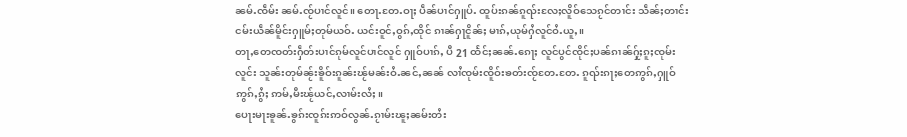ၼမ်ႉၸဵမ်း ၼမ်ႉၸႂ်ပၢင်လူင်။ တေႃႉတႄႉဝႃႈ ပဵၼ်ပၢင်ႁူပ်ႉ ထူပ်းၵၼ်ၵူၺ်းလႄႈလိူဝ်သေၵႂင်တၢင်း သဵၼ်ႈတၢင်းငမ်းယဵၼ်မိူင်းႁူမ်ႈတုမ်ယဝ်ႉ ယင်းဝူင်ႇဝွၵ်ႇထိုင် ၵၢၼ်ႁႃငိူၼ်ႈ မၢၵ်ႇယုမ်ႁႆလူင်ဝႆႉယူႇ။
တႃႇတေၸတ်းႁဵတ်းပၢင်ၵုမ်လူင်ပၢင်လူင် ႁူဝ်ပၢၵ်ႇ ပီ 21 ထႅင်ႈၼၼ်ႉၵေႃႈ လူင်ပွင်ၸိုင်ႈပၼ်ၵၢၼ်ႁႂ်ႈၵူႈၸုမ်းလူင်း သူၼ်းတုမ်ၼႂ်းၶိူဝ်းၵူၼ်းၽႂ်မၼ်းဝႆႉၼင်ႇၼၼ် လၢႆၸုမ်းၸိူဝ်းၶတ်းၸႂ်တႄႉတႄႉ ၵူၺ်းၵႃႈတေဢွၵ်ႇႁူဝ်ဢွၵ်ႇၵွႆႈ ဢမ်ႇမီးၽႂ်ယင်ႇလၢမ်းလႆႈ။
ပေႃးမႃးၶူၼ်ႉၶွၵ်းၸူၵ်းဢဝ်လွၼ်ႉၵႂၢမ်းၽူႈၼမ်းတႆး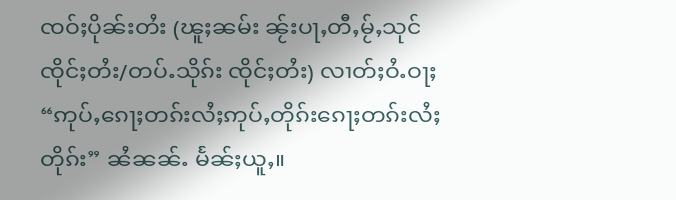ၸဝ်ႈပိုၼ်းတႆး (ၽူႈၼမ်း ၼႂ်းပႃႇတီႇမႂ်ႇသုင်ၸိုင်ႈတႆး/တပ်ႉသိုၵ်း ၸိုင်ႈတႆး) လၢတ်ႈဝႆႉဝႃႈ “ဢုပ်ႇၵေႃႈတၵ်းလႆႈဢုပ်ႇတိုၵ်းၵေႃႈတၵ်းလႆႈတိုၵ်း” ၼႆၼၼ်ႉ မႅၼ်ႈယူႇ။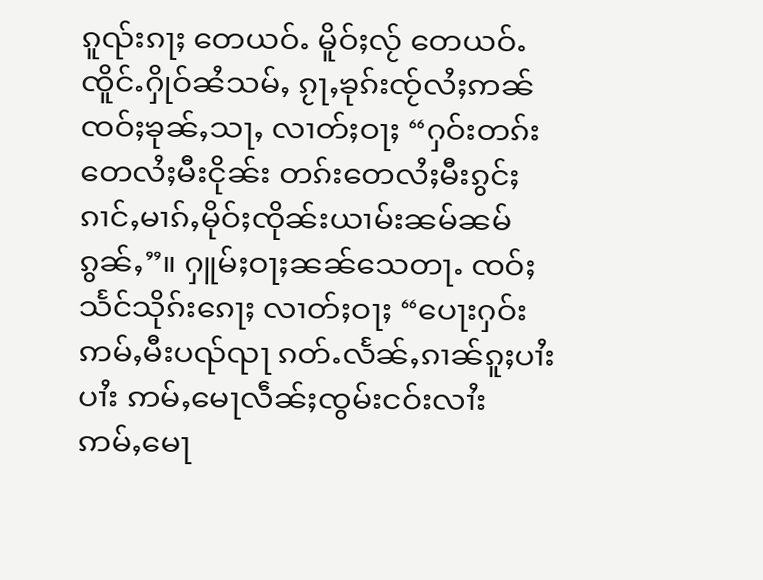ၵူၺ်းၵႃႈ တေယဝ်ႉ မိူဝ်ႈလႂ် တေယဝ်ႉၸိူင်ႉႁိုဝ်ၼႆသမ်ႇ ၵႂႃႇၶုၵ်းၸႂ်လႆႈဢၼ် ၸဝ်ႈၶုၼ်ႇသႃႇ လၢတ်ႈဝႃႈ “ႁဝ်းတၵ်းတေလႆႈမီးငိုၼ်း တၵ်းတေလႆႈမီးၵွင်ႈၵၢင်ႇမၢၵ်ႇမိုဝ်ႈၸိုၼ်းယၢမ်းၼမ်ၼမ်ၵွၼ်ႇ”။ ႁူမ်ႈဝႃႈၼၼ်သေတႃႉ ၸဝ်ႈသႅင်သိုၵ်းၵေႃႈ လၢတ်ႈဝႃႈ “ပေႃးႁဝ်းဢမ်ႇမီးပၺ်ၺႃ ၵတ်ႉလႅၼ်ႇၵၢၼ်ၵူႈပၢႆးပၢႆး ဢမ်ႇမေႃလဵၼ်ႈၸွမ်းငဝ်းလၢႆး ဢမ်ႇမေႃ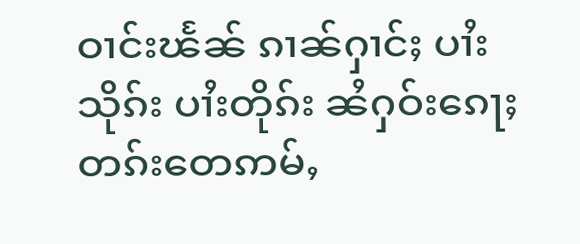ဝၢင်းၽႅၼ် ၵၢၼ်ႁၢင်ႈ ပၢႆးသိုၵ်း ပၢႆးတိုၵ်း ၼႆႁဝ်းၵေႃႈတၵ်းတေဢမ်ႇ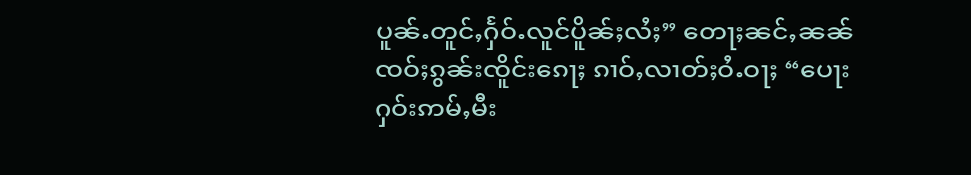ပူၼ်ႉတူင်ႇႁႅဝ်ႉလူင်ပိူၼ်ႈလႆႈ” တေႃႈၼင်ႇၼၼ် ၸဝ်ႈၵွၼ်းၸိူင်းၵေႃႈ ၵၢဝ်ႇလၢတ်ႈဝႆႉဝႃႈ “ပေႃးႁဝ်းဢမ်ႇမီး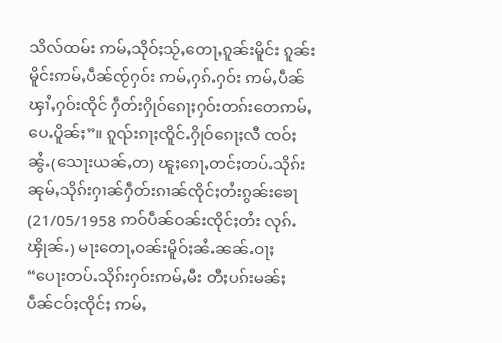သိလ်ထမ်း ဢမ်ႇသိုဝ်ႈသႂ်ႇတေႃႇၵူၼ်းမိူင်း ၵူၼ်းမိူင်းဢမ်ႇပဵၼ်ၸႂ်ႁဝ်း ဢမ်ႇႁၵ်ႉႁဝ်း ဢမ်ႇပဵၼ်ၾၢႆႇႁဝ်းၸိုင် ႁဵတ်းႁိုဝ်ၵေႃႈႁဝ်းတၵ်းတေဢမ်ႇပေႉပိူၼ်ႈ”။ ၵူၺ်းၵႃႈၸိူင်ႉႁိုဝ်ၵေႃႈလီ ၸဝ်ႈၼွႆႉ(သေႃးယၼ်ႇတ) ၽူႈၵေႃႇတင်ႈတပ်ႉသိုၵ်းၼုမ်ႇသိုၵ်းႁၢၼ်ႁဵတ်းၵၢၼ်ၸိုင်ႈတႆးၵွၼ်းၶေႃ (21/05/1958 ဢဝ်ပဵၼ်ဝၼ်းၸိုင်ႈတႆး လုၵ်ႉၾိုၼ်ႉ) မႃးတေႃႇဝၼ်းမိူဝ်ႈၼႆႉၼၼ်ႉဝႃႈ “ပေႃးတပ်ႉသိုၵ်းႁဝ်းဢမ်ႇမီး တီႈပၵ်းမၼ်ႈ ပဵၼ်ငဝ်ႈၸိုင်ႈ ဢမ်ႇ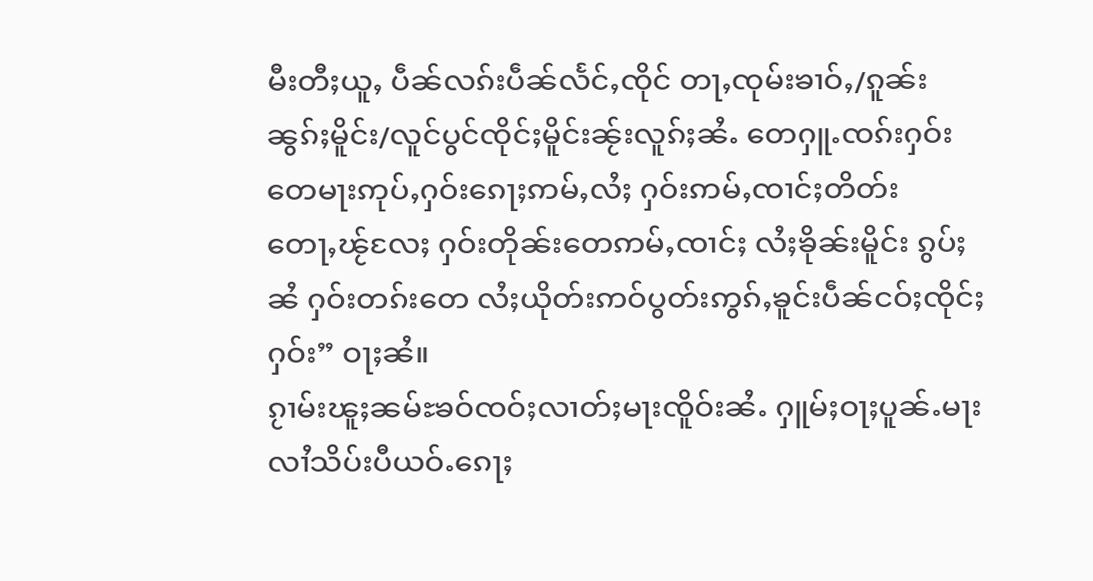မီးတီႈယူႇ ပဵၼ်လၵ်းပဵၼ်လႅင်ႇၸိုင် တႃႇၸုမ်းၶၢဝ်ႇ/ၵူၼ်းၼွၵ်ႈမိူင်း/လူင်ပွင်ၸိုင်ႈမိူင်းၼႂ်းလူၵ်ႈၼႆႉ တေႁူႉၸၵ်းႁဝ်း တေမႃးဢုပ်ႇႁဝ်းၵေႃႈဢမ်ႇလႆႈ ႁဝ်းဢမ်ႇၸၢင်ႈတိတ်းတေႃႇၽႂ်လႄႈ ႁဝ်းတိုၼ်းတေဢမ်ႇၸၢင်ႈ လႆႈၶိုၼ်းမိူင်း ၵွပ်ႈၼႆ ႁဝ်းတၵ်းတေ လႆႈယိုတ်းဢဝ်ပွတ်းဢွၵ်ႇၶူင်းပဵၼ်ငဝ်ႈၸိုင်ႈႁဝ်း” ဝႃႈၼႆ။
ၵႂၢမ်းၽူႈၼမ်ႊၶဝ်ၸဝ်ႈလၢတ်ႈမႃးၸိူဝ်းၼႆႉ ႁူမ်ႈဝႃႈပူၼ်ႉမႃးလၢႆသိပ်းပီယဝ်ႉၵေႃႈ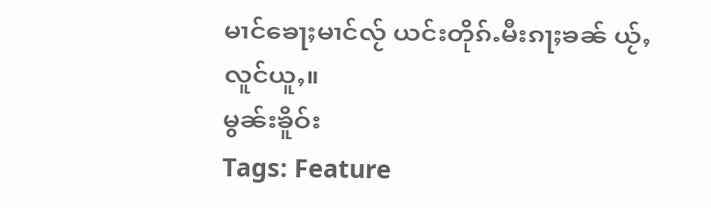မၢင်ၶေႃႈမၢင်လႂ် ယင်းတိုၵ်ႉမီးၵႃႈၶၼ် ယႂ်ႇလူင်ယူႇ။
မွၼ်းၶိူဝ်း
Tags: Feature